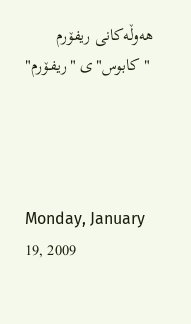هه‌وڵه‌كانی‌ ریفۆرم
 "كابوس"ی "ریفـۆرم"




Monday, January 19, 2009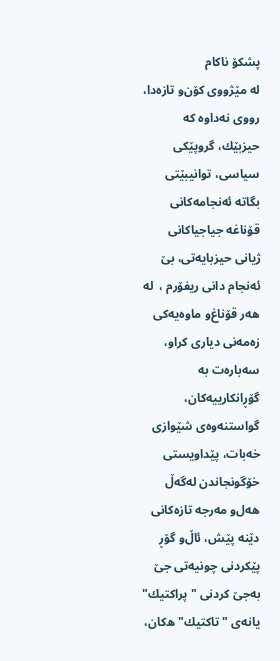پشكۆ ناكام
له‌ مێژووی كۆن‌و تازه‌دا، رووی نه‌داوه‌ كه‌ حیزبێك، گروپێكی سیاسی، توانیبێتی بگاته‌ ئه‌نجامه‌كانی قۆناغه‌ جیاجیاكانی ژیانی حیزبایه‌تی، بێ‌ ئه‌نجام دانی ریفۆرم ،  له‌ هه‌ر قۆناغ‌و ماوه‌یه‌كی زه‌مه‌نی دیاری كراو، سه‌باره‌ت به‌ گۆڕانكارییه‌كان، گواستنه‌وه‌ی شێوازی خه‌بات، پێداویستی خۆگونجاندن له‌گه‌ڵ‌ هه‌ل‌و مه‌رجه‌ تازه‌كانی دێنه‌ پێش، ئاڵ‌‌و گۆڕ پێكردنی چونیه‌تی جێ به‌جێ‌ كردنی "پراكتیك" یانه‌ی "تاكتیك"ه‌كان،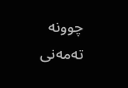چوونه‌ ته‌مه‌نی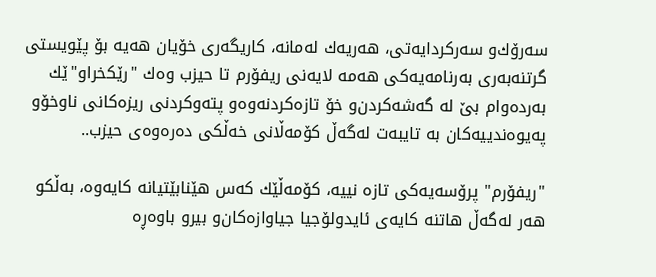سه‌رۆك‌و سه‌ركردایه‌تی، هه‌ریه‌ك له‌مانه‌، كاریگه‌ری خۆیان هه‌یه‌ بۆ پێویستی گرتنه‌به‌ری به‌رنامه‌یه‌كی هه‌مه‌ لایه‌نی ریفۆرم تا حیزب وه‌ك "رێكخراو"ێك به‌رده‌وام بێ‌ له‌ گه‌شه‌كردن‌و خۆ تازه‌كردنه‌وه‌و پته‌وكردنی ریزه‌كانی ناوخۆو په‌یوه‌ندییه‌كان به‌ تایبه‌ت له‌گه‌ڵ‌ كۆمه‌ڵانی خه‌ڵكی ده‌ره‌وه‌ی حیزب..

"ریفۆرم" پرۆسه‌یه‌كی تازه‌ نییه‌، كۆمه‌ڵێك كه‌س هێنابێتیانه‌ كایه‌وه‌، به‌ڵكو هه‌ر له‌گه‌ڵ‌ هاتنه‌ كایه‌ی ئایدولۆجیا جیاوازه‌كان‌و بیرو باوه‌ڕه‌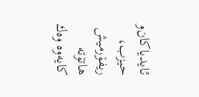ئایدیاكان‌و حیزب، ریفۆرمیش هاتۆته‌ كایه‌وه‌ وه‌ك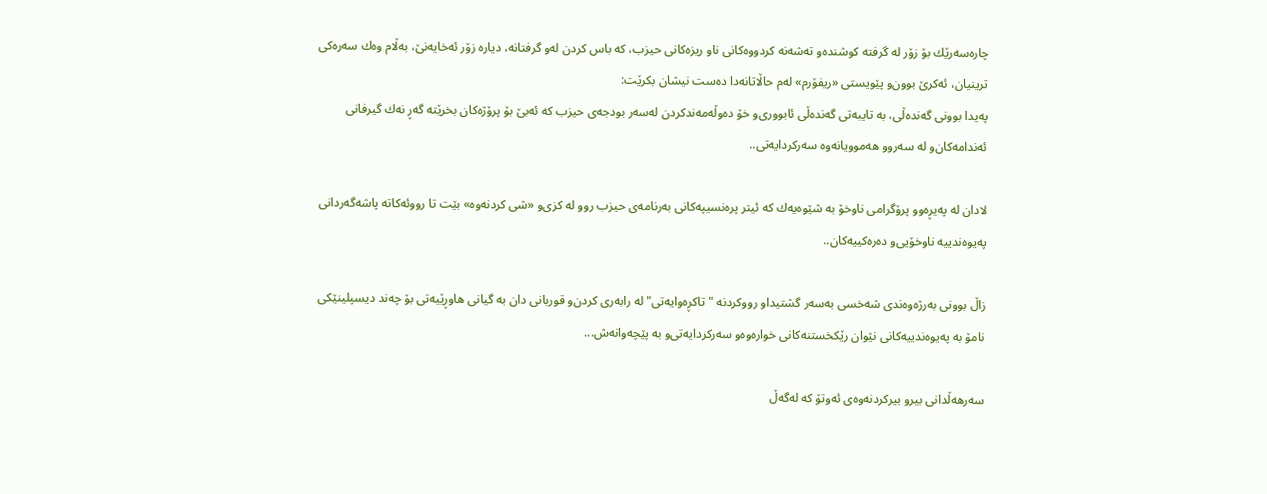چاره‌سه‌رێك بۆ زۆر له‌ گرفته‌ كوشنده‌و ته‌شه‌نه‌ كردووه‌كانی ناو ریزه‌كانی حیزب، كه‌ باس كردن له‌و گرفتانه‌، دیاره‌ زۆر ئه‌خایه‌نێ‌، به‌ڵام وه‌ك سه‌ره‌كی ترینیان، ئه‌كرێ‌ بوون‌و پێویستی «ریفۆرم» له‌م حاڵاتانه‌دا ده‌ست نیشان بكرێت:
په‌یدا بوونی گه‌نده‌ڵی، به‌ تایبه‌تی گه‌نده‌ڵی ئابووری‌و خۆ ده‌وڵه‌مه‌ندكردن له‌سه‌ر بودجه‌ی حیزب كه‌ ئه‌بێ‌ بۆ پرۆژه‌كان بخرێته‌ گه‌ڕ نه‌ك گیرفانی ئه‌ندامه‌كان‌و له‌ سه‌روو هه‌موویانه‌وه‌ سه‌ركردایه‌تی..

لادان له‌ په‌یڕه‌و‌و پرۆگرامی ناوخۆ به‌ شێوه‌یه‌ك كه‌ ئیتر پره‌نسیپه‌كانی به‌رنامه‌ی حیزب روو له‌ كزی‌و «شی كردنه‌وه‌» بێت تا رووئه‌كاته‌ پاشه‌گه‌ردانی په‌یوه‌ندییه‌ ناوخۆیی‌و ده‌ره‌كییه‌كان..

زاڵ‌ بوونی به‌رژه‌وه‌ندی شه‌خسی به‌سه‌ر گشتیداو رووكردنه‌ "تاكڕه‌وایه‌تی" له‌ رابه‌ری كردن‌و قوربانی دان به‌ گیانی هاوڕێیه‌تی بۆ چه‌ند دیسپلینێكی نامۆ به‌ په‌یوه‌ندییه‌كانی نێوان رێكخستنه‌كانی خواره‌وه‌و سه‌ركردایه‌تی‌و به‌ پێچه‌وانه‌ش...

سه‌رهه‌ڵدانی بیرو بیركردنه‌وه‌ی ئه‌وتۆ كه‌ له‌گه‌ڵ‌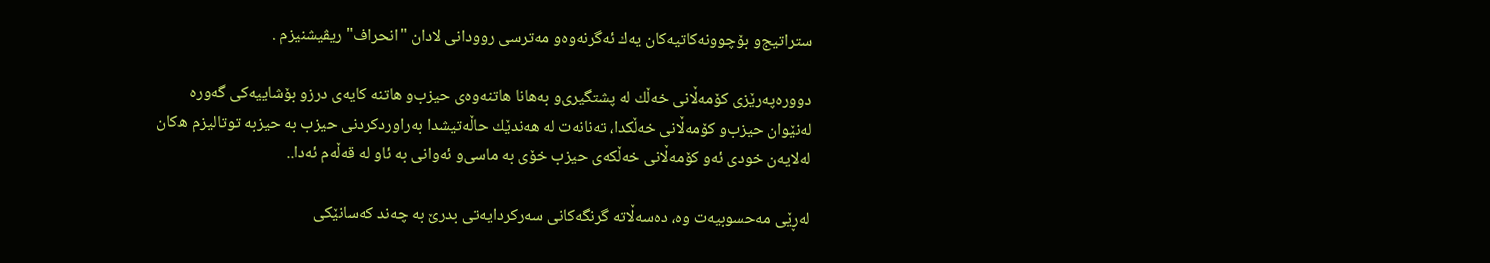ستراتیج‌و بۆچوونه‌كاتیه‌كان یه‌ك ئه‌گرنه‌وه‌و مه‌ترسی روودانی لادان "انحراف" ریڤیشنیزم .

دووره‌په‌رێزی كۆمه‌ڵانی خه‌ڵك له‌ پشتگیری‌و به‌هانا هاتنه‌وه‌ی حیزب‌و هاتنه‌ كایه‌ی درزو بۆشاییه‌كی گه‌وره‌ له‌نێوان حیزب‌و كۆمه‌ڵانی خه‌ڵكدا، ته‌نانه‌ت له‌ هه‌ندێك حاڵه‌تیشدا به‌راوردكردنی حیزب به‌ حیزبه‌ توتالیزم ه‌كان له‌لایه‌ن خودی ئه‌و كۆمه‌ڵانی خه‌ڵكه‌ی حیزب خۆی به‌ ماسی‌و ئه‌وانی به‌ ئاو له‌ قه‌ڵه‌م ئه‌دا..

له‌ڕێی‌ مه‌حسوبیه‌ت وه‌، ده‌سه‌ڵاته‌ گرنگه‌كانی سه‌ركردایه‌تی بدرێ‌ به‌ چه‌ند كه‌سانێكی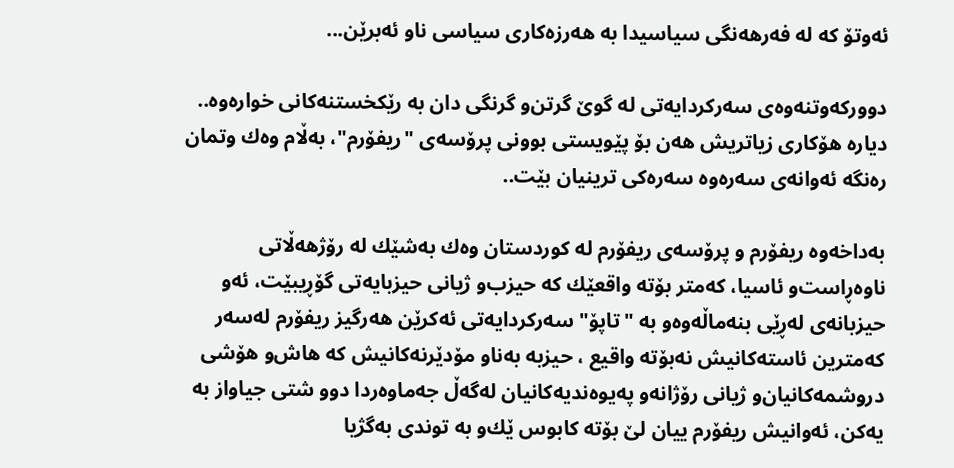ئه‌وتۆ كه‌ له‌ فه‌رهه‌نگی سیاسیدا به‌ هه‌رزه‌كاری سیاسی ناو ئه‌برێن...

دووركه‌وتنه‌وه‌ی سه‌ركردایه‌تی له‌ گوێ‌ گرتن‌و گرنگی دان به‌ رێكخستنه‌كانی خواره‌وه‌..
دیاره‌ هۆكاری زیاتریش هه‌ن بۆ پێویستی بوونی پرۆسه‌ی "ریفۆرم"، به‌ڵام وه‌ك وتمان ره‌نگه‌ ئه‌وانه‌ی سه‌ره‌وه‌ سه‌ره‌كی ترینیان بێت..

به‌داخه‌وه‌ ریفۆرم و پرۆسه‌ی ریفۆرم له‌ كوردستان وه‌ك به‌شێك له‌ رۆژهه‌ڵاتی ناوه‌ڕاست‌و ئاسیا، كه‌متر بۆته‌ واقعێك كه‌ حیزب‌و ژیانی حیزبایه‌تی گۆڕیبێت، ئه‌و حیزبانه‌ی له‌ڕێی‌ بنه‌ماڵه‌وه‌و به‌ "تاپۆ" سه‌ركردایه‌تی ئه‌كرێن هه‌رگیز ریفۆرم له‌سه‌ر كه‌مترین ئاسته‌كانیش نه‌بۆته‌ واقیع ، حیزبه‌ به‌ناو مۆدێرنه‌كانیش كه‌ هاش‌و هۆشی دروشمه‌كانیان‌و ژیانی رۆژانه‌و په‌یوه‌ندیه‌كانیان له‌گه‌ڵ‌ جه‌ماوه‌ردا دوو شتی جیاواز به‌ یه‌كن، ئه‌وانیش ریفۆرم ییان لێ بۆته‌ كابوس ێك‌و به‌ توندی به‌گژیا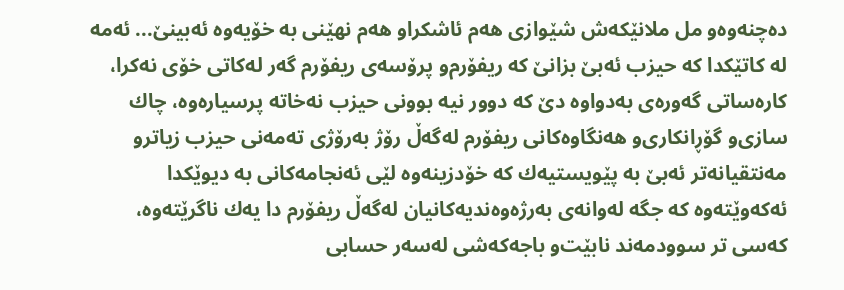ده‌چنه‌وه‌و مل ملانێكه‌ش شێوازی هه‌م ئاشكراو هه‌م نهێنی به‌ خۆیه‌وه‌ ئه‌بینێ‌... ئه‌مه‌ له‌ كاتێكدا كه‌ حیزب ئه‌بێ‌ بزانێ‌ كه‌ ریفۆرم‌و پرۆسه‌ی ریفۆرم گه‌ر له‌كاتی خۆی نه‌كرا، كاره‌ساتی گه‌وره‌ی به‌دواوه‌ دێ‌ كه‌ دوور نیه‌ بوونی حیزب نه‌خاته‌ پرسیاره‌وه‌، چاك سازی‌و گۆڕانكاری‌و هه‌نگاوه‌كانی ریفۆرم له‌گه‌ڵ‌ رۆژ به‌رۆژی ته‌مه‌نی حیزب زیاترو مه‌نتقیانه‌تر ئه‌بێ‌ به‌ پێویستیه‌ك كه‌ خۆدزینه‌وه‌ لێی ئه‌نجامه‌كانی به‌ دیوێكدا ئه‌كه‌وێته‌وه‌ كه‌ جگه‌ له‌وانه‌ی به‌رژه‌وه‌ندیه‌كانیان له‌گه‌ڵ‌ ریفۆرم دا یه‌ك ناگرێته‌وه‌، كه‌سی تر سوودمه‌ند نابێت‌و باجه‌كه‌شی له‌سه‌ر حسابی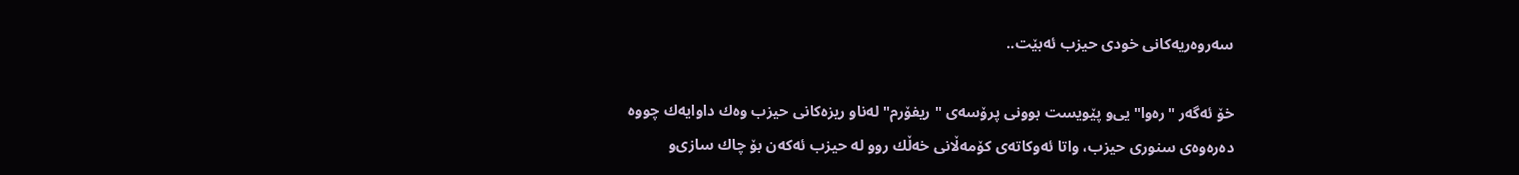سه‌روه‌ریه‌كانی خودی حیزب ئه‌بێت..

خۆ ئه‌گه‌ر "ره‌وا"یی‌و پێویست بوونی پرۆسه‌ی "ریفۆرم" له‌ناو ریزه‌كانی حیزب وه‌ك داوایه‌ك چووه‌ ده‌ره‌وه‌ی سنوری حیزب، واتا ئه‌وكاته‌ی كۆمه‌ڵانی خه‌ڵك روو له‌ حیزب ئه‌كه‌ن بۆ چاك سازی‌و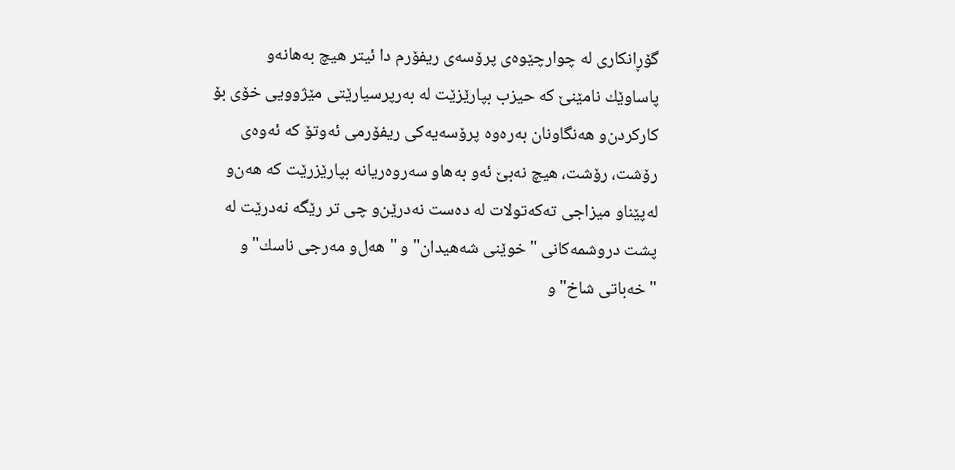گۆڕانكاری له‌ چوارچێوه‌ی پرۆسه‌ی ریفۆرم دا ئیتر هیچ به‌هانه‌و پاساوێك نامێنێ‌ كه‌ حیزب بپارێزێت له‌ به‌رپرسیارێتی مێژوویی خۆی بۆ كاركردن‌و هه‌نگاونان به‌ره‌وه‌ پرۆسه‌یه‌كی ریفۆرمی ئه‌وتۆ كه‌ ئه‌وه‌ی رۆشت، رۆشت، هیچ نه‌بێ‌ ئه‌و به‌هاو سه‌روه‌ریانه‌ بپارێزرێت كه‌ هه‌ن‌و له‌پێناو میزاجی ته‌كه‌تولات له‌ ده‌ست نه‌درێن‌و چی تر رێگه‌ نه‌درێت له‌ پشت دروشمه‌كانی "خوێنی شه‌هیدان"و "هه‌ل‌و مه‌رجی ناسك"و "خه‌باتی شاخ"و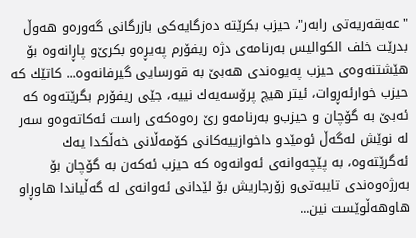"عه‌بقه‌ریه‌تی رابه‌ر"، حیزب بكرێته‌ ده‌زگایه‌كی بازرگانی گه‌وره‌و هه‌وڵ‌ بدرێت خلف الكوالیس به‌رنامه‌ی دژه‌ ریفۆرم په‌یڕه‌و بكرێ‌‌و پاڕانه‌وه‌ بۆ هێشتنه‌وه‌ی حیزب په‌یوه‌ندی هه‌بێ‌ به‌ قورسایی گیرفانه‌وه‌... كاتێك كه‌ حیزب خوارئه‌ڕوات، ئیتر هیچ پرۆسه‌یه‌ك نییه‌، جێی‌ ریفۆرم بگرێته‌وه‌ كه‌ ئه‌بێ‌ به‌ گۆچان و حیزب‌و به‌رنامه‌و رێ‌ ره‌وه‌كه‌ی راست ئه‌كاته‌وه‌و سه‌ر له‌ نوێش له‌گه‌ڵ‌ ئومێدو داخوازییه‌كانی كۆمه‌ڵانی خه‌ڵكدا یه‌ك ئه‌گرێته‌وه‌، به‌ پێچه‌وانه‌ی ئه‌وانه‌وه‌ كه‌ حیزب ئه‌كه‌ن به‌ گۆچان بۆ به‌رژه‌وه‌ندی تایبه‌تی‌و زۆرجاریش بۆ لێدانی ئه‌وانه‌ی له‌ ‌گه‌ڵیاندا هاوڕاو هاوهه‌ڵوێست نین...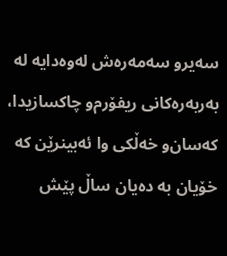سه‌یرو سه‌مه‌ره‌ش له‌وه‌دایه‌ له‌ به‌ربه‌ره‌كانی ریفۆرم‌و چاكسازیدا، كه‌سان‌و خه‌ڵكی وا ئه‌بینرێن كه‌ خۆیان به‌ ده‌یان ساڵ‌ پێش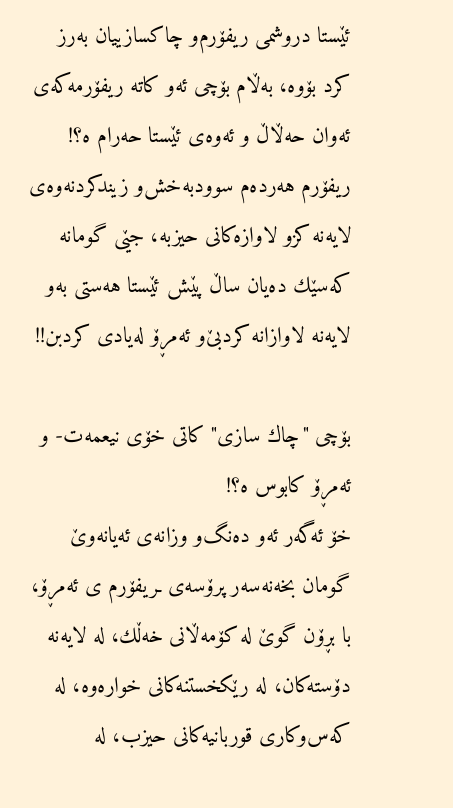ئێستا دروشمی ریفۆرم‌و چاكسازییان به‌رز كرد بۆوه‌، به‌ڵام بۆچی ئه‌و كاته‌ ریفۆرمه‌كه‌ی ئه‌وان حه‌ڵاڵ‌ و ئه‌وه‌ی ئێستا حه‌رام ه‌؟! ریفۆرم هه‌رده‌م سوودبه‌خش‌و زیندكردنه‌وه‌ی لایه‌نه‌ كزو لاوازه‌كانی حیزبه‌، جێی‌ گومانه‌ كه‌سێك ده‌یان ساڵ‌ پێش ئێستا هه‌ستی به‌و لایه‌نه‌ لاوازانه‌ كردبێ‌‌و ئه‌مڕۆ له‌یادی كردبن!!

بۆچی "چاك سازی" كاتی خۆی نیعمه‌ت- و ئه‌مڕۆ كابوس ه‌؟!
خۆ ئه‌گه‌ر ئه‌و ده‌نگ‌و وزانه‌ی ئه‌یانه‌وێ‌ گومان بخه‌نه‌سه‌ر پرۆسه‌ی ـریفۆرم ی ئه‌مڕۆ، با بڕۆن گوێ‌ له‌ كۆمه‌ڵانی خه‌ڵك، له‌ لایه‌نه‌ دۆسته‌كان، له‌ رێكخستنه‌كانی خواره‌وه‌، له‌ كه‌س‌وكاری قوربانیه‌كانی حیزب، له‌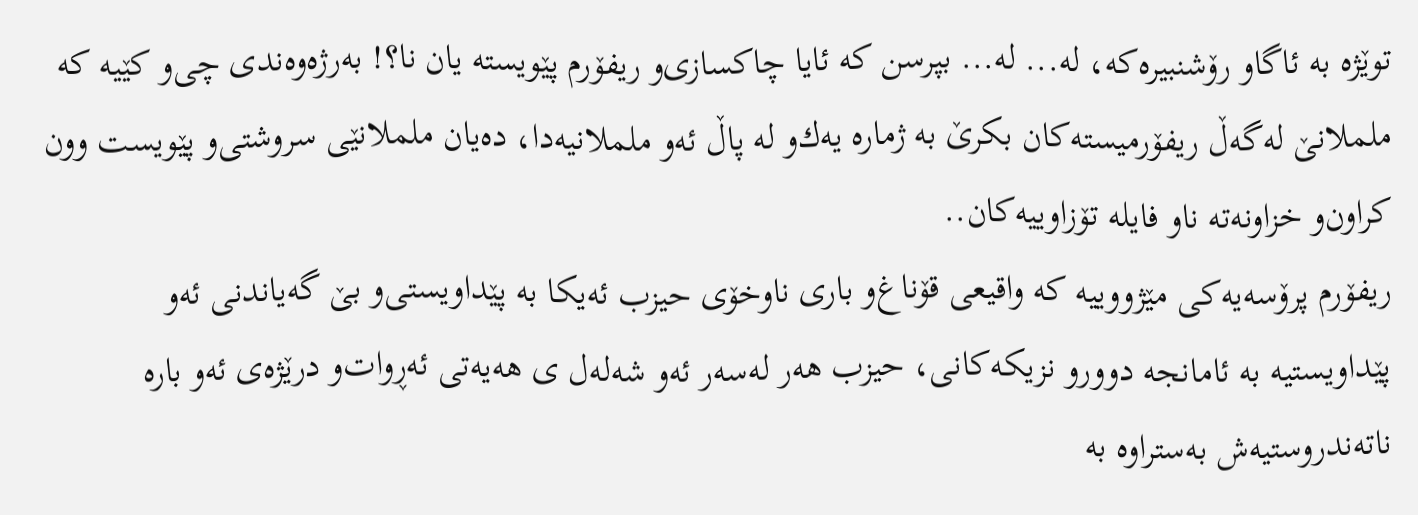توێژه‌ به‌ ئاگاو رۆشنبیره‌كه‌، له‌... له‌... بپرسن كه‌ ئایا چاكسازی‌و ریفۆرم پێویسته‌ یان نا؟! به‌رژه‌وه‌ندی چی‌و كێیه‌ كه‌ ململانێ‌ له‌گه‌ڵ‌ ریفۆرمیسته‌كان بكرێ‌ به‌ ژماره‌ یه‌ك‌و له‌ پاڵ‌ ئه‌و ململانیه‌دا، ده‌یان ململانێی‌ سروشتی‌و پێویست وون كراون‌و خزاونه‌ته‌ ناو فایله تۆزاوییه‌كان..
ریفۆرم پرۆسه‌یه‌كی مێژووییه‌ كه‌ واقیعی قۆناغ‌و باری ناوخۆی حیزب ئه‌یكا به‌ پێداویستی‌و بێ‌ گه‌یاندنی ئه‌و پێداویستیه‌ به‌ ئامانجه‌ دوورو نزیكه‌كانی، حیزب هه‌ر له‌سه‌ر ئه‌و شه‌له‌ل ی هه‌یه‌تی ئه‌ڕوات‌و درێژه‌ی ئه‌و باره‌ ناته‌ندروستیه‌ش به‌ستراوه‌ به‌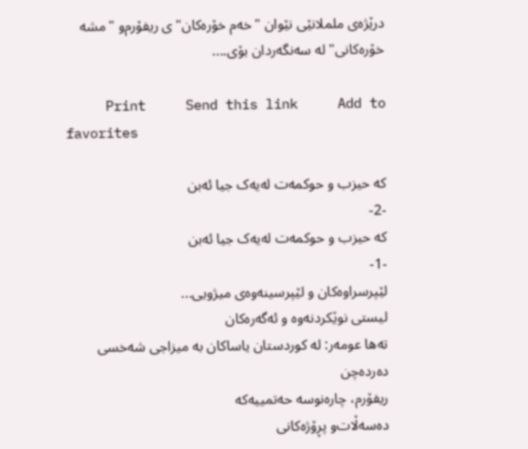درێژه‌ی ململانێی‌ نێوان "خه‌م خۆره‌كان"ی ریفۆرم‌و "مشه‌ خۆره‌كانی" له‌ سه‌نگه‌ردان بۆی....

     Print     Send this link     Add to favorites

که‌ حیزب و حوکمه‌ت له‌یه‌ک جیا ئه‌بن
-2-
که‌ حیزب و حوکمه‌ت له‌یه‌ک جیا ئه‌بن
-1-
لێپرسراوه‌كان و لێپرسینه‌وه‌ی میژویی...
لیستی نوێكردنه‌وه‌ و ئه‌گه‌ره‌كان
ته‌ها عومه‌ر: له‌ كوردستان یاساكان به‌ میزاجی شه‌خسی ده‌رده‌چن
ریفۆرم، چاره‌نوسه‌ حه‌تمییه‌كه‌
ده‌سه‌ڵات‌و پڕۆژه‌کانی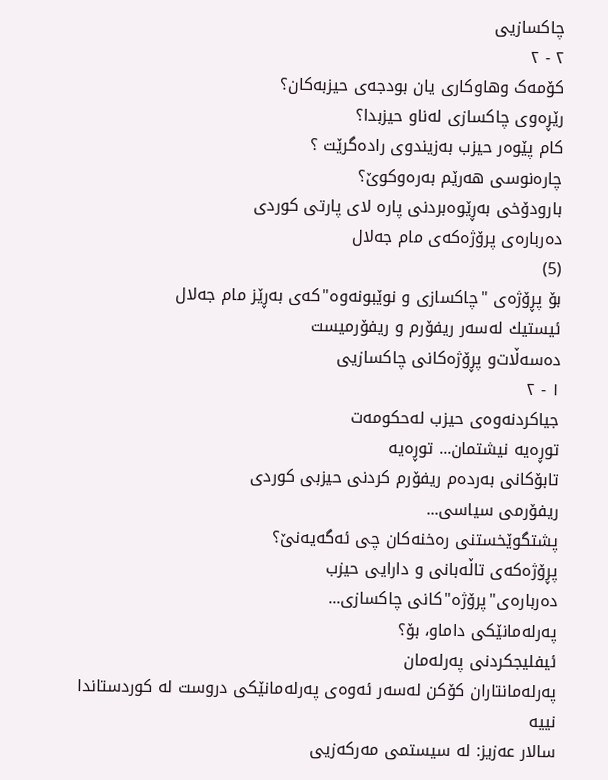چاکسازیی
٢ - ٢
کۆمه‌ک وهاوکاری یان بودجه‌ی حیزبه‌کان؟
رێڕه‌وی‌ چاكسازی‌ له‌ناو حیزبدا؟
كام پێوه‌ر حیزب به‌زیندوی‌ راده‌گرێت ؟
چارەنوسی هەرێم بەرەوکوێ؟
بارودۆخی به‌ڕێوه‌بردنی پاره‌ لای پارتی كوردی
ده‌رباره‌ی‌ پرۆژه‌كه‌ی‌ مام جه‌لال
(5)
بۆ پڕۆژه‌ی‌ "چاكسازی‌ و نوێبونه‌وه‌"كه‌ی‌ به‌ڕێز مام جه‌لال
ئیستیك له‌سه‌ر ریفۆرم و ریفۆرمیست
ده‌سه‌ڵات‌و پڕۆژه‌کانی چاکسازیی
١ - ٢
جیاكردنه‌وه‌ی‌ حیزب له‌حكومه‌ت
توڕه‌یه‌ نیشتمان... توڕه‌یه‌
تابۆكانی‌ به‌رده‌م ریفۆرم كردنی‌ حیزبی‌ كوردی‌
ریفۆرمی سیاسی...
پشتگوێخستنی ره‌خنه‌کان چی ئه‌گه‌یه‌نێ؟
پڕۆژه‌كه‌ی‌ تاڵه‌بانی‌ و دارایی‌ حیزب
ده‌رباره‌ی‌"پرۆژه‌"كانی‌ چاكسازی‌...
په‌رله‌مانێكی‌ داماو، بۆ؟
ئیفلیجكردنی په‌‌رله‌‌مان
په‌رله‌مانتاران كۆكن له‌سه‌ر ئه‌وه‌ی‌ په‌رله‌مانێكی‌ دروست له‌ كوردستاندا نییه‌
سالار عه‌زیز: له‌ سیستمی مه‌ركه‌زیی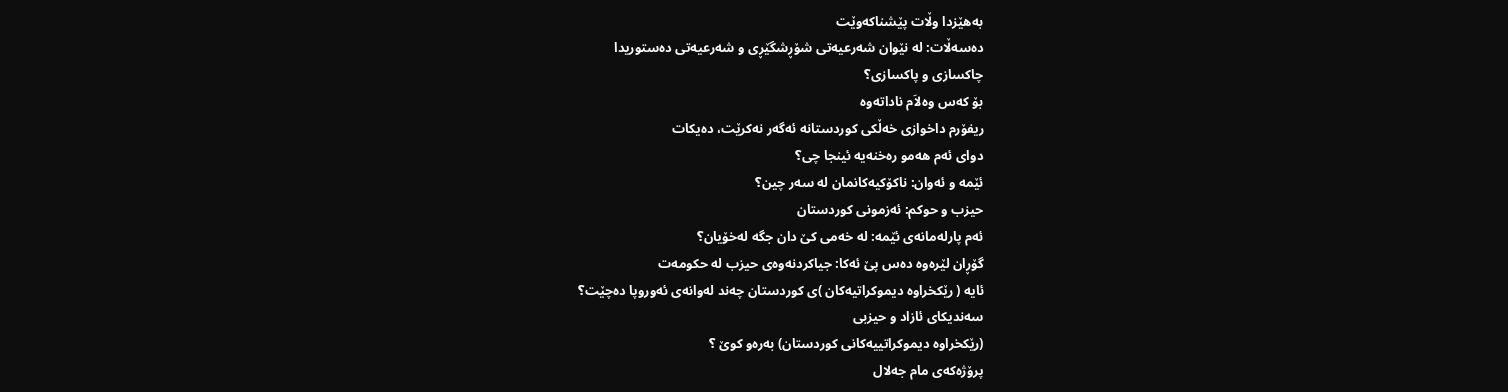به‌هێزدا وڵات پێشناكه‌وێت
ده‌سه‌ڵات: له‌ نێوان شه‌رعیه‌تی‌ شۆڕشگێڕی و شه‌رعیه‌تی‌ ده‌ستوریدا
چاکسازی و پاکسازی؟
بۆ كه‌س وه‌لاَم ناداته‌وه‌
ریفۆرم داخوازی‌ خه‌ڵكی‌ كوردستانه‌ ئه‌گه‌ر نه‌كرێت، ده‌یكات
دوای ئه‌م هه‌مو ره‌خنه‌یه‌ ئینجا چی؟
ئێمه‌ و ئه‌وان: ناکۆکیه‌کانمان له‌ سه‌ر چین؟
حیزب و حوکم: ئه‌زمونی کوردستان
ئه‌م پارله‌مانه‌ی ئێمه‌: له‌ خه‌می کێ دان جگه‌ له‌خۆیان؟
گۆڕان لێره‌وه‌ ده‌س پێ ئه‌کا: جیاکردنه‌وه‌ی حیزب له‌ حکومه‌ت
ئایه‌ ( رێكخراوه‌ دیموكراتیه‌كان )ی كوردستان چه‌ند له‌وانه‌ی ئه‌وروپا ده‌چێت؟
سه‌ندیكای‌ ئازاد ‌و حیزبی‌
(رێكخراوه‌ دیموكراتییه‌كانی كوردستان) به‌ره‌و كوێ‌ ؟
پرۆژه‌که‌ی مام جه‌لال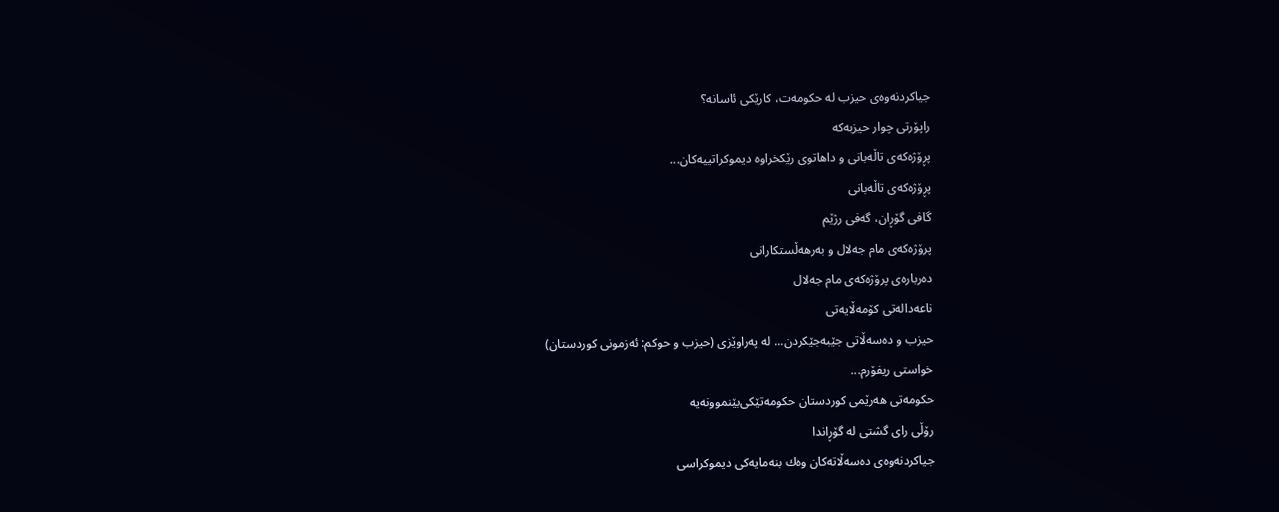جیاكردنه‌وه‌ی‌ حیزب له‌ حكومه‌ت، كارێكی‌ ئاسانه‌؟
راپۆرتی‌ چوار حیزبه‌كه‌
پڕۆژه‌كه‌ی‌ تاڵه‌بانی‌ و داهاتوی‌ رێكخراوه‌ دیموكراتییه‌كان...
پڕۆژه‌كه‌ی‌ تاڵه‌بانی‌
گافی گۆڕان‌، گه‌فی رژێم
پرۆژه‌كه‌ی‌ مام جه‌لال و به‌رهه‌ڵستكارانی‌
ده‌رباره‌ی‌ پرۆژه‌كه‌ی‌ مام جه‌لال
ناعه‌داله‌تی كۆمه‌ڵایه‌تی
حیزب و ده‌سه‌ڵاتی‌ جێبه‌جێكردن... له‌ په‌راوێزی ‌(حیزب و حوكم: ئه‌زمونی‌ كوردستان)
خواستی‌ ریفۆرم...
حكومه‌تی‌ هه‌رێمی‌ كوردستان حكومه‌تێكی‌بێنموونه‌یه‌
رۆڵی‌ رای‌ گشتی‌ له‌ گۆڕاندا
جیاكردنه‌وه‌ی‌ ده‌سه‌ڵاته‌كان وه‌ك بنه‌مایه‌كی‌ دیموكراسی‌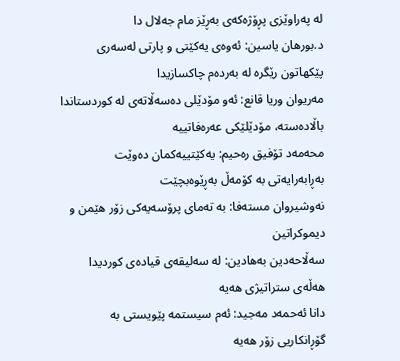له‌ په‌راوێزی‌ پڕۆژه‌كه‌ی‌ به‌ڕێز مام جه‌لال دا
د.بورهان یاسین: ئه‌وه‌ی‌ یه‌كێتی‌ ‌و پارتی‌ له‌سه‌ری‌ پێكهاتون رێگره‌ له‌ به‌رده‌م چاكسازیدا
مه‌ریوان وریا قانع: ئه‌و مۆدێلی‌ ده‌سه‌ڵاته‌ی‌ له‌ كوردستاندا باڵاده‌سته‌، مۆدێلێكی‌ عه‌ره‌فاتییه‌
محه‌مه‌د تۆفیق ره‌حیم: یەكێتییەكمان دەوێت بەڕابەرایەتی بە كۆمەڵ بەڕێوەبچێت
نه‌وشیروان مسته‌فا: بە تەمای پرۆسەیەكی زۆر هێمن و دیموكراتین
سه‌ڵاحه‌دین به‌هادین: له‌ سه‌لیقه‌ی‌ قیاده‌ی‌ كوردیدا هه‌ڵه‌ی‌ ستراتیژی‌ هه‌یه‌
دانا ئه‌حمه‌د مه‌جید: ئه‌م سیستمه‌ پێویستی به‌ گۆڕانكاریی زۆر هه‌یه‌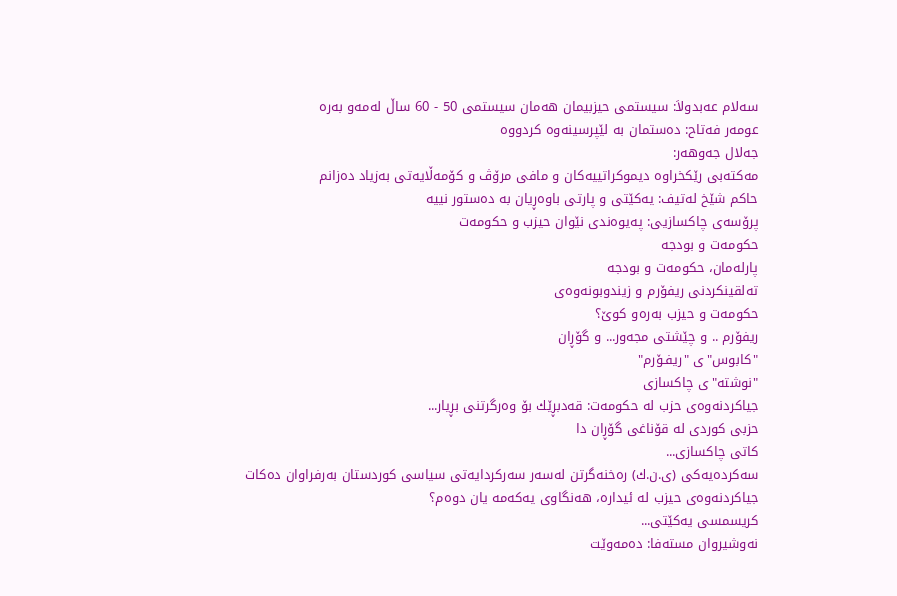سه‌لام عه‌بدولاَ: سیستمی‌ حیزبیمان هه‌مان سیستمی‌ 50 - 60 ساڵ له‌مه‌و به‌ره‌
عومه‌ر فه‌تاح: ده‌ستمان به‌ لێپرسینه‌وه‌ كردووه‌
جه‌لال جه‌وهه‌ر:
مه‌كته‌بی‌ رێكخراوه‌ دیموكراتییه‌كان و مافی‌ مرۆڤ و كۆمه‌ڵایه‌تی‌ به‌زیاد ده‌زانم
حاكم شێخ له‌تیف: یه‌كێتی‌ و پارتی‌ باوه‌ڕیان به‌ ده‌ستور نییه
پرۆسه‌ی‌ چاكسازیی‌: په‌یوه‌ندی‌ نێوان حیزب و حكومه‌ت
حکومه‌ت و بودجه
پارله‌مان، حکومه‌ت و بودجه
ته‌لقینكردنی ریفۆرم ‌و زیندوبونه‌وه‌ی
حكومه‌ت ‌و حیزب به‌ره‌و كوێ‌؟
ریفۆرم .. و چێشتی مجه‌ور... و گۆڕان
"كابوس"ی "ریفـۆرم"
"نوشته‌"ی‌ چاكسازی
جیاكردنه‌وه‌ی‌ حزب له‌ حكومه‌ت: قه‌دبڕێك بۆ وه‌رگرتنی‌ بڕیار...
حزبی كوردی له‌ قۆناغی گۆڕان دا
كاتی چاكسازی...
سه‌كرده‌یه‌كی (ی‌.ن.ك) ره‌خنه‌گرتن له‌سه‌ر سه‌ركردایه‌تی‌ سیاسی كوردستان به‌رفراوان ده‌كات
جیاكردنه‌وه‌ی‌ حیزب له‌ ئیداره‌، هه‌نگاوی یه‌که‌مه‌ یان دوه‌م‌؟
كریسمسی‌ یه‌كێتی‌...
نه‌وشیروان مسته‌فا: ده‌مه‌وێت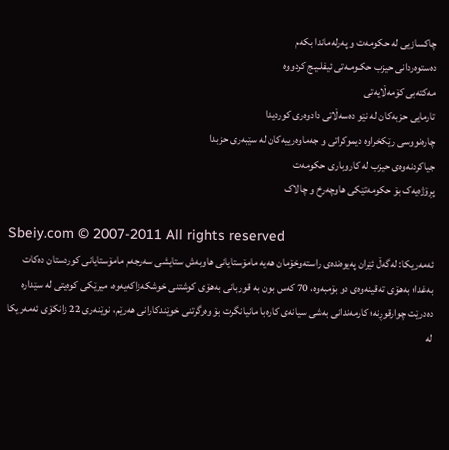چاكسازیی‌ له‌ حكومه‌ت و په‌رله‌ماندا بكه‌م
ده‌ستوه‌ردانی‌ حیزب حكـومـه‌تی‌ ئیفلـیـج كردووه‌
مه‌كته‌بی‌ كۆمه‌ڵایه‌تی‌
تارمایی‌ حزبه‌كان له‌ نێو ده‌سه‌ڵاتی‌ دادوه‌ری کوردیدا
چاره‌نووسی‌ رێكخراوه‌ دیموكراتی و جه‌ماوه‌رییه‌كان له‌ سێبه‌ری‌ حزبدا
جیاكردنه‌وه‌ی‌ حیزب له‌ كاروباری‌ حكومه‌ت
پڕۆژه‌یه‌ک بۆ حکومه‌تێکی هاوچه‌رخ و چالاک

Sbeiy.com © 2007-2011 All rights reserved
ئه‌مه‌ریكا: له‌گه‌ڵ ئێران په‌یوه‌نده‌ی‌ راسته‌وخۆمان هه‌یه‌ مامۆستایانی هاوبه‌ش ستایشی سه‌رجه‌م مامۆستایانی‌ كوردستان ده‌كات به‌غدا؛ به‌هۆی ته‌قینه‌وه‌ی دو بۆمبه‌وه، 70 كه‌س بون به‌ قوربانی‌ به‌هۆی‌ كوشتنی‌ خوشكه‌زاكه‌یه‌وه‌، میرێكی كوه‌یتی‌ له‌ سێداره‌ ده‌درێت چوارقوڕنه‌؛ كارمه‌ندانی به‌شی سیانه‌ی كاره‌با مانیانگرت بۆ وه‌رگرتنی خوێندكارانی هه‌رێم، نوێنه‌ری‌ 22 زانكۆی‌ ئه‌مه‌ریكا له‌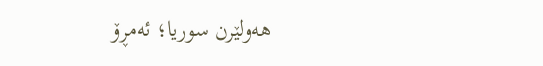هه‌ولێرن سوریا؛ ئه‌مڕۆ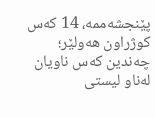پێنجشه‌ممه‌، 14 كه‌س كوژراون هه‌ولێر؛ چه‌ندین كه‌س ناویان له‌ناو ليستى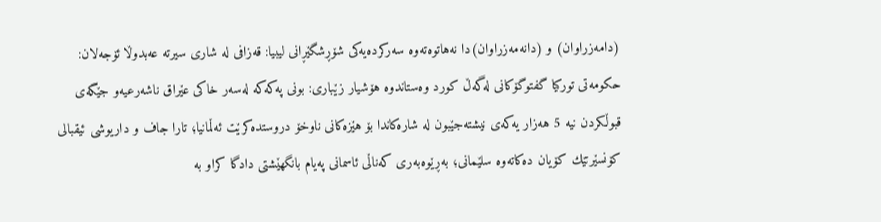(دامه‌زراوان) و (دانه‌مه‌زراوان)دا نه‌هاتوه‌ته‌وه‌ سه‌ركرده‌یه‌كی شۆڕشگێڕانی‌ لیبیا: قه‌زافی له‌ شاری‌ سیرته‌ عه‌بدوڵا ئۆجه‌لان: حكومه‌تی‌ توركیا گفتوگۆكانی‌ له‌گه‌ڵ كورد وه‌ستاندوه‌ هۆشیار زێباری‌: بونی په‌كه‌كه‌ له‌سه‌ر خاكی عێراق ناشه‌رعیه‌و جێگه‌ی‌ قبوڵكردن نیه‌ 5 هه‌زار یه‌كه‌ی‌ نیشته‌جێبون له‌ شاره‌كاندا بۆ هێزه‌كانی ناوخۆ دروستده‌كرێت ئه‌ڵمانیا؛ تارا جاف و داریوشی‌ ئیقبالی‌ كۆنسێرتێك كۆیان ده‌كاته‌وه‌ سلێمانی؛ به‌ڕێوه‌به‌ری كه‌ناڵی ئاسمانی په‌یام بانگهێشتی دادگا کراو به‌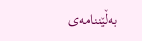به‌ڵێننامه‌ی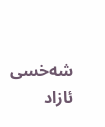شه‌خسی ئازاد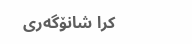کرا شانۆگه‌ری‌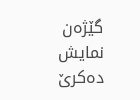گێژه‌ن نمایش ده‌كرێ